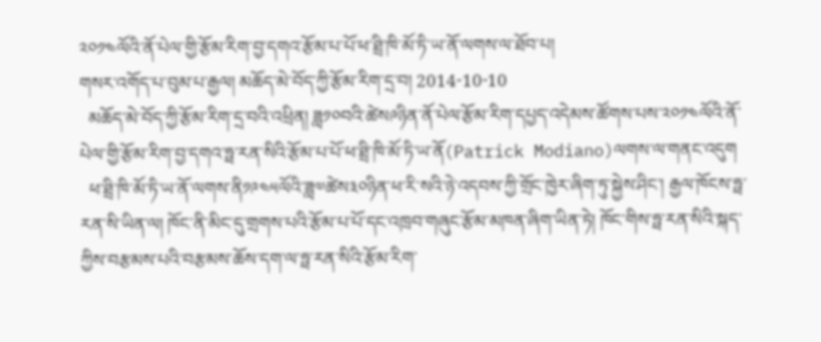༢༠༡༤ལོའི་ནོ་པེལ་གྱི་རྩོམ་རིག་བྱ་དགའ་རྩོམ་པ་པོ་ཕ་ཐྲི་ཁི་མོ་ཏི་ཡ་ནོ་ལགས་ལ་ཐོབ་པ།
གསར་འགོད་པ་བུམ་པ་རྒྱལ། མཆོད་མེ་བོད་ཀྱི་རྩོམ་རིག་དྲ་བ། 2014-10-10
  མཆོད་མེ་བོད་ཀྱི་རྩོམ་རིག་དྲ་བའི་འཕྲིན། ཟླ༡༠བའི་ཚེས༩ཉིན་ནོ་པེལ་རྩོམ་རིག་དཔྱད་འདེམས་ཚོགས་པས་༢༠༡༤ལོའི་ནོ་པེལ་གྱི་རྩོམ་རིག་བྱ་དགའ་ཧྥ་རན་སིའི་རྩོམ་པ་པོ་ཕ་ཐྲི་ཁི་མོ་ཏི་ཡ་ནོ(Patrick Modiano)ལགས་ལ་གནང་འདུག
  ཕ་ཐྲི་ཁི་མོ་ཏི་ཡ་ནོ་ལགས་ནི༡༩༤༥ལོའི་ཟླ༧ཚེས༣༠ཉིན་ཕ་རི་སའི་ཉེ་འདབས་ཀྱི་གྲོང་ཁྱེར་ཞིག་ཏུ་སྐྱེས་ཤིང་། རྒྱལ་ཁོངས་ཧྥ་རན་སི་ཡིན་ལ། ཁོང་ནི་མིང་དུ་གྲགས་པའི་རྩོམ་པ་པོ་དང་འཁྲབ་གཞུང་རྩོམ་མཁན་ཞིག་ཡིན་ཏེ། ཁོང་གིས་ཧྥ་རན་སིའི་སྐད་ཀྱིས་བརྩམས་པའི་བརྩམས་ཆོས་དག་ལ་ཧྥ་རན་སིའི་རྩོམ་རིག་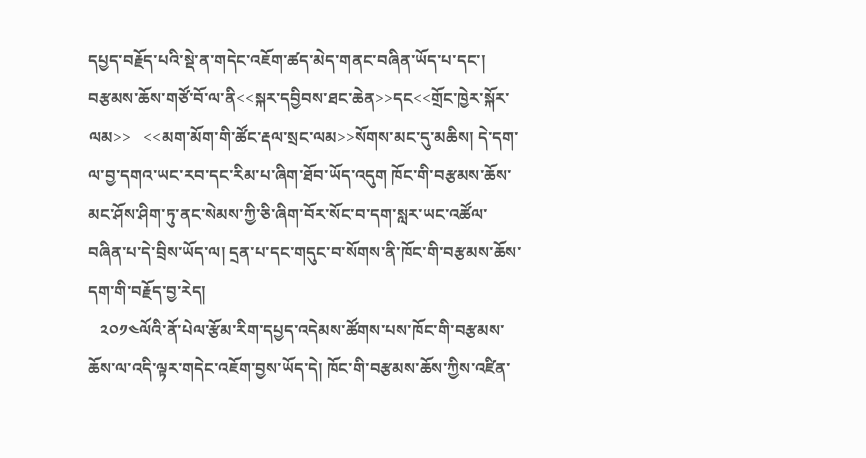དཔྱད་བརྗོད་པའི་སྡེ་ན་གདེང་འཇོག་ཚད་མེད་གནང་བཞིན་ཡོད་པ་དང་། བརྩམས་ཆོས་གཙོ་བོ་ལ་ནི<<སྐར་དབྱིབས་ཐང་ཆེན>>དང<<གྲོང་ཁྱེར་སྐོར་ལམ>>   <<མག་མོག་གི་ཚོང་རྡལ་སྲང་ལམ>>སོགས་མང་དུ་མཆིས། དེ་དག་ལ་བྱ་དགའ་ཡང་རབ་དང་རིམ་པ་ཞིག་ཐོབ་ཡོད་འདུག ཁོང་གི་བརྩམས་ཆོས་མང་ཤོས་ཤིག་ཏུ་ནང་སེམས་ཀྱི་ཅི་ཞིག་བོར་སོང་བ་དག་སླར་ཡང་འཚོལ་བཞིན་པ་དེ་བྲིས་ཡོད་ལ། དྲན་པ་དང་གདུང་བ་སོགས་ནི་ཁོང་གི་བརྩམས་ཆོས་དག་གི་བརྗོད་བྱ་རེད།
   ༢༠༡༤ལོའི་ནོ་པེལ་རྩོམ་རིག་དཔྱད་འདེམས་ཚོགས་པས་ཁོང་གི་བརྩམས་ཆོས་ལ་འདི་ལྟར་གདེང་འཇོག་བྱས་ཡོད་དེ། ཁོང་གི་བརྩམས་ཆོས་ཀྱིས་འཛིན་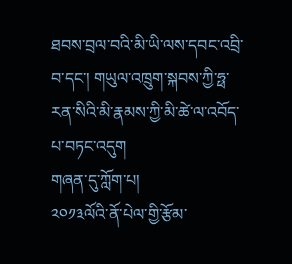ཐབས་བྲལ་བའི་མི་ཡི་ལས་དབང་འབྲི་བ་དང་། གཡུལ་འཁྲུག་སྐབས་ཀྱི་ཧྥ་རན་སིའི་མི་རྣམས་ཀྱི་མི་ཚེ་ལ་འབོད་པ་བཏང་འདུག
གཞན་དུ་ཀློག་པ།
༢༠༡༣ལོའི་ནོ་པེལ་གྱི་རྩོམ་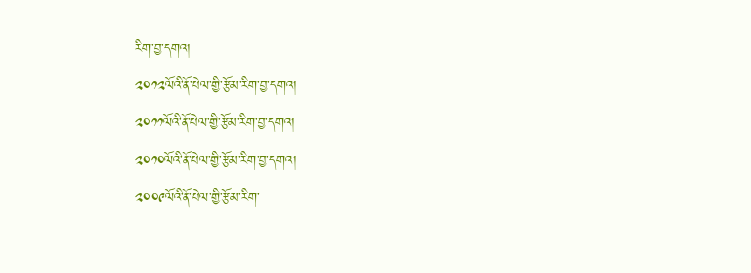རིག་བྱ་དགའ།
༢༠༡༢ལོའི་ནོ་པེལ་གྱི་རྩོམ་རིག་བྱ་དགའ།
༢༠༡༡ལོའི་ནོ་པེལ་གྱི་རྩོམ་རིག་བྱ་དགའ།
༢༠༡༠ལོའི་ནོ་པེལ་གྱི་རྩོམ་རིག་བྱ་དགའ།
༢༠༠༩ལོའི་ནོ་པེལ་གྱི་རྩོམ་རིག་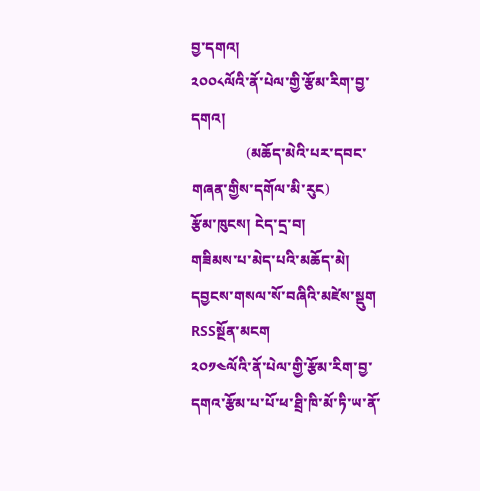བྱ་དགའ།
༢༠༠༨ལོའི་ནོ་པེལ་གྱི་རྩོམ་རིག་བྱ་དགའ།
               (མཆོད་མེའི་པར་དབང་གཞན་གྱིས་དགོལ་མི་རུང)
རྩོམ་ཁུངས། ངེད་དྲ་བ།
གཟིམས་པ་མེད་པའི་མཆོད་མེ། དབྱངས་གསལ་སོ་བཞིའི་མཛེས་སྡུག  RSSསྔོན་མངག
༢༠༡༤ལོའི་ནོ་པེལ་གྱི་རྩོམ་རིག་བྱ་དགའ་རྩོམ་པ་པོ་ཕ་ཐྲི་ཁི་མོ་ཏི་ཡ་ནོ་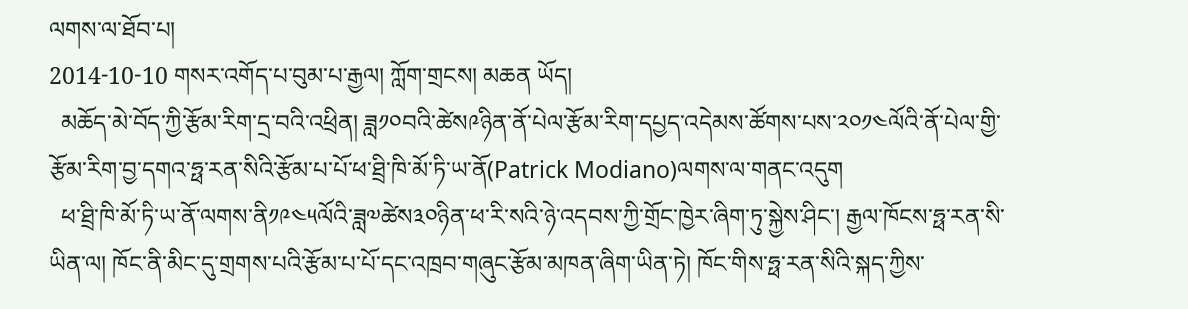ལགས་ལ་ཐོབ་པ།
2014-10-10 གསར་འགོད་པ་བུམ་པ་རྒྱལ། ཀློག་གྲངས། མཆན ཡོད།
  མཆོད་མེ་བོད་ཀྱི་རྩོམ་རིག་དྲ་བའི་འཕྲིན། ཟླ༡༠བའི་ཚེས༩ཉིན་ནོ་པེལ་རྩོམ་རིག་དཔྱད་འདེམས་ཚོགས་པས་༢༠༡༤ལོའི་ནོ་པེལ་གྱི་རྩོམ་རིག་བྱ་དགའ་ཧྥ་རན་སིའི་རྩོམ་པ་པོ་ཕ་ཐྲི་ཁི་མོ་ཏི་ཡ་ནོ(Patrick Modiano)ལགས་ལ་གནང་འདུག
  ཕ་ཐྲི་ཁི་མོ་ཏི་ཡ་ནོ་ལགས་ནི༡༩༤༥ལོའི་ཟླ༧ཚེས༣༠ཉིན་ཕ་རི་སའི་ཉེ་འདབས་ཀྱི་གྲོང་ཁྱེར་ཞིག་ཏུ་སྐྱེས་ཤིང་། རྒྱལ་ཁོངས་ཧྥ་རན་སི་ཡིན་ལ། ཁོང་ནི་མིང་དུ་གྲགས་པའི་རྩོམ་པ་པོ་དང་འཁྲབ་གཞུང་རྩོམ་མཁན་ཞིག་ཡིན་ཏེ། ཁོང་གིས་ཧྥ་རན་སིའི་སྐད་ཀྱིས་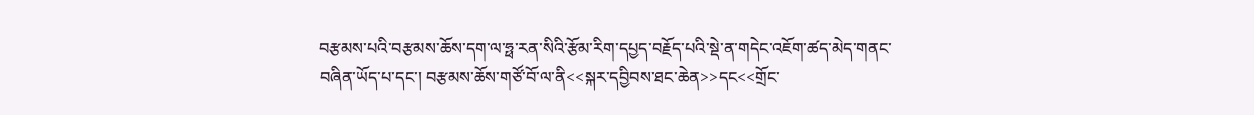བརྩམས་པའི་བརྩམས་ཆོས་དག་ལ་ཧྥ་རན་སིའི་རྩོམ་རིག་དཔྱད་བརྗོད་པའི་སྡེ་ན་གདེང་འཇོག་ཚད་མེད་གནང་བཞིན་ཡོད་པ་དང་། བརྩམས་ཆོས་གཙོ་བོ་ལ་ནི<<སྐར་དབྱིབས་ཐང་ཆེན>>དང<<གྲོང་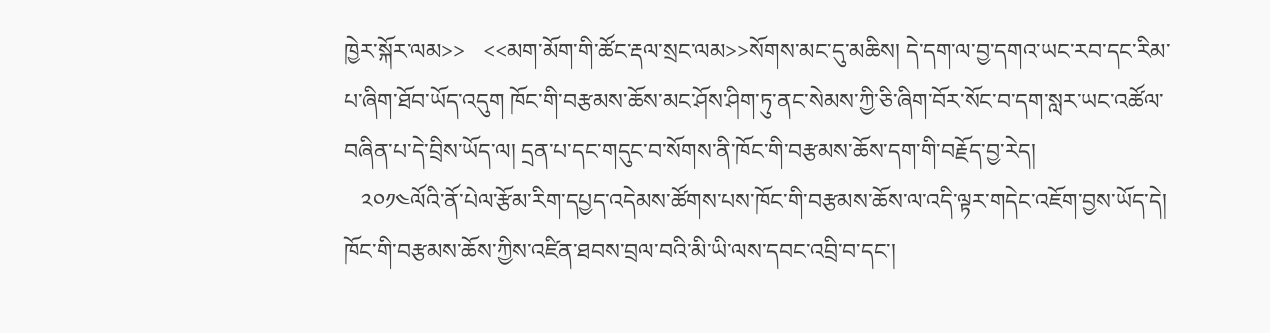ཁྱེར་སྐོར་ལམ>>   <<མག་མོག་གི་ཚོང་རྡལ་སྲང་ལམ>>སོགས་མང་དུ་མཆིས། དེ་དག་ལ་བྱ་དགའ་ཡང་རབ་དང་རིམ་པ་ཞིག་ཐོབ་ཡོད་འདུག ཁོང་གི་བརྩམས་ཆོས་མང་ཤོས་ཤིག་ཏུ་ནང་སེམས་ཀྱི་ཅི་ཞིག་བོར་སོང་བ་དག་སླར་ཡང་འཚོལ་བཞིན་པ་དེ་བྲིས་ཡོད་ལ། དྲན་པ་དང་གདུང་བ་སོགས་ནི་ཁོང་གི་བརྩམས་ཆོས་དག་གི་བརྗོད་བྱ་རེད།
   ༢༠༡༤ལོའི་ནོ་པེལ་རྩོམ་རིག་དཔྱད་འདེམས་ཚོགས་པས་ཁོང་གི་བརྩམས་ཆོས་ལ་འདི་ལྟར་གདེང་འཇོག་བྱས་ཡོད་དེ། ཁོང་གི་བརྩམས་ཆོས་ཀྱིས་འཛིན་ཐབས་བྲལ་བའི་མི་ཡི་ལས་དབང་འབྲི་བ་དང་།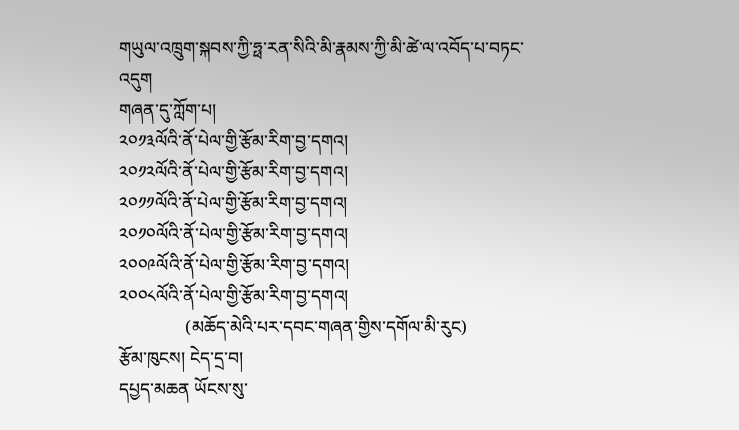གཡུལ་འཁྲུག་སྐབས་ཀྱི་ཧྥ་རན་སིའི་མི་རྣམས་ཀྱི་མི་ཚེ་ལ་འབོད་པ་བཏང་འདུག
གཞན་དུ་ཀློག་པ།
༢༠༡༣ལོའི་ནོ་པེལ་གྱི་རྩོམ་རིག་བྱ་དགའ།
༢༠༡༢ལོའི་ནོ་པེལ་གྱི་རྩོམ་རིག་བྱ་དགའ།
༢༠༡༡ལོའི་ནོ་པེལ་གྱི་རྩོམ་རིག་བྱ་དགའ།
༢༠༡༠ལོའི་ནོ་པེལ་གྱི་རྩོམ་རིག་བྱ་དགའ།
༢༠༠༩ལོའི་ནོ་པེལ་གྱི་རྩོམ་རིག་བྱ་དགའ།
༢༠༠༨ལོའི་ནོ་པེལ་གྱི་རྩོམ་རིག་བྱ་དགའ།
               (མཆོད་མེའི་པར་དབང་གཞན་གྱིས་དགོལ་མི་རུང)
རྩོམ་ཁུངས། ངེད་དྲ་བ།
དཔྱད་མཆན ཡོངས་སུ་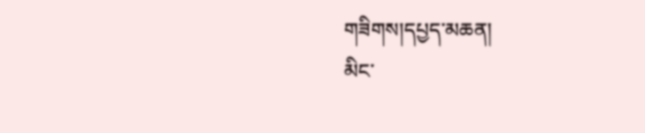གཟིགས།དཔྱད་མཆན།
མིང་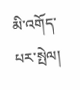མི་འགོད་པར་སྤེལ།